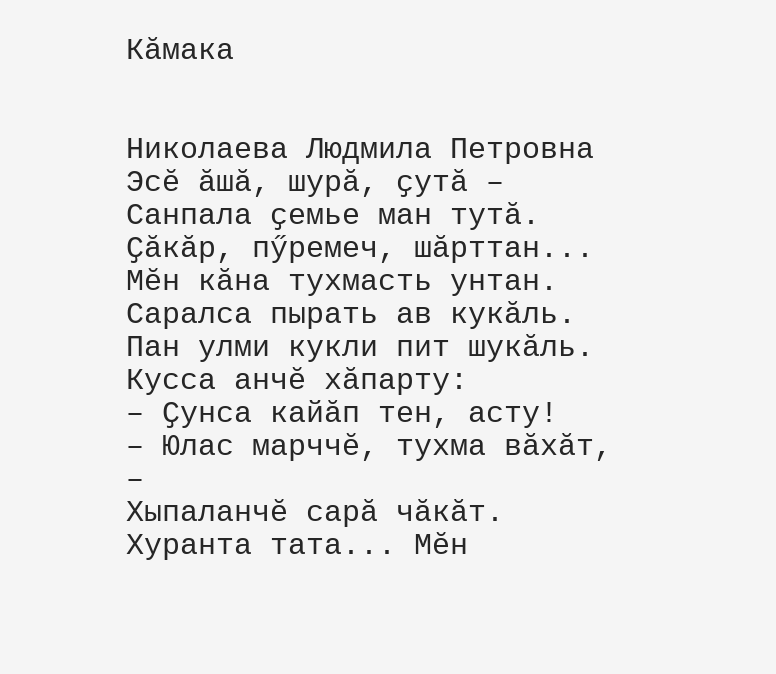Кăмака


Николаева Людмила Петровна
Эсӗ ӑшӑ, шурӑ, ҫутă –
Санпала ҫемье ман тутӑ.
Ҫӑкӑр, пӳремеч, шӑрттан...
Мӗн кӑна тухмасть унтан.
Саралса пырать ав кукӑль.
Пан улми кукли пит шукӑль.
Кусса анчӗ хӑпарту:
– Ҫунса кайӑп тен, асту!
– Юлас марччӗ, тухма вӑхӑт, –
Хыпаланчӗ сарӑ чӑкӑт.
Хуранта тата... Мӗн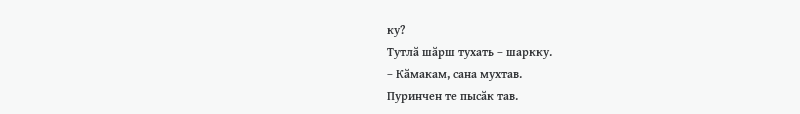ку?
Тутлӑ шӑрш тухать – шаркку.
– Кӑмакам, сана мухтав.
Пуринчен те пысӑк тав.